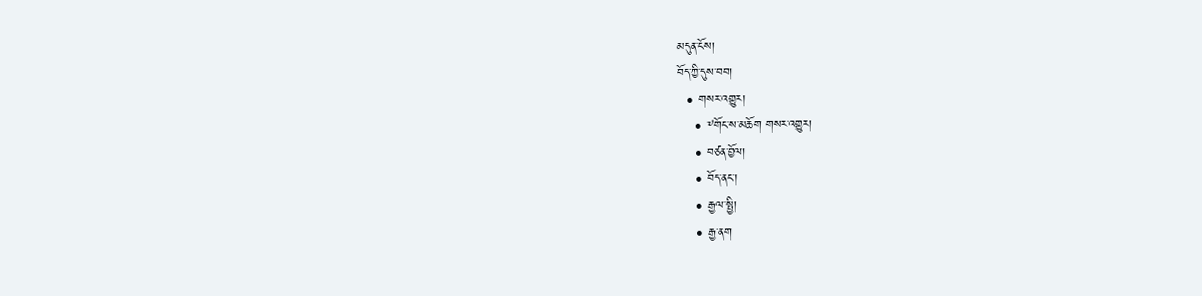མདུན་ངོས།
བོད་ཀྱི་དུས་བབ།
  • གསར་འགྱུར།
    • ༸གོང་ས་མཆོག གསར་འགྱུར།
    • བཙན་བྱོལ།
    • བོད་ནང་།
    • རྒྱལ་སྤྱི།
    • རྒྱ་ནག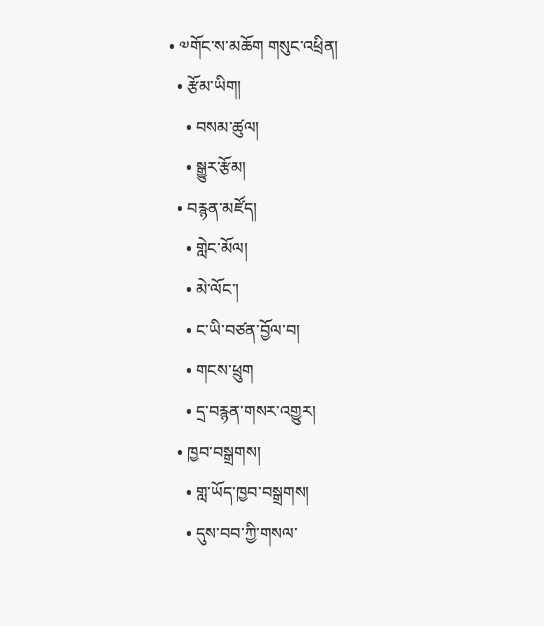• ༧གོང་ས་མཆོག གསུང་འཕྲིན།
  • རྩོམ་ཡིག།
    • བསམ་ཚུལ།
    • སྒྱུར་རྩོམ།
  • བརྙན་མཛོད།
    • གླེང་མོལ།
    • མེ་ལོང་།
    • ང་ཡི་བཙན་བྱོལ་བ།
    • གངས་ཕྲུག
    • དྲ་བརྙན་གསར་འགྱུར།
  • ཁྱབ་བསྒྲགས།
    • གླ་ཡོད་ཁྱབ་བསྒྲགས།
    • དུས་བབ་ཀྱི་གསལ་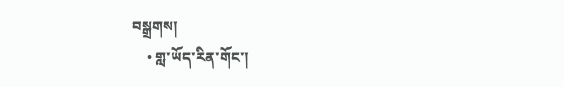བསྒྲགས།
    • གླ་ཡོད་རིན་གོང་།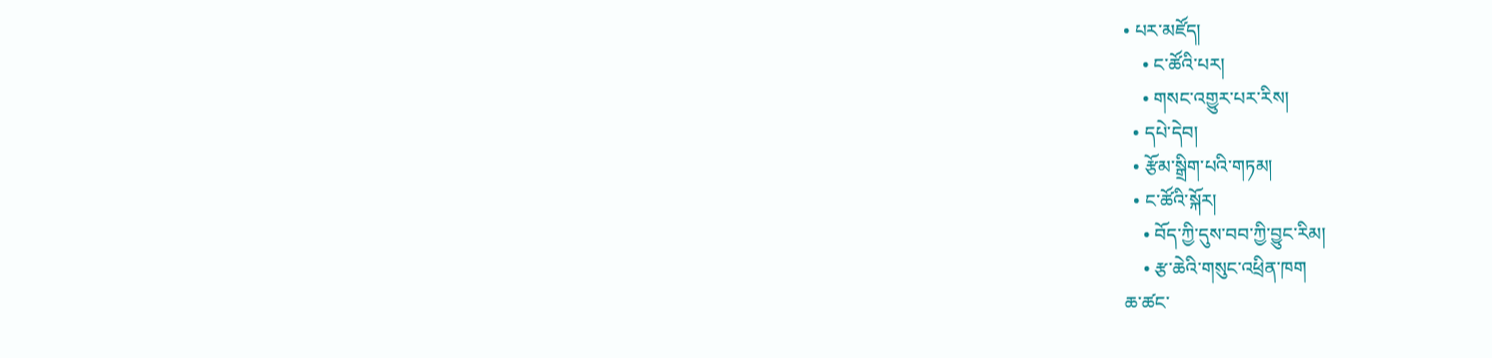• པར་མཛོད།
    • ང་ཚོའི་པར།
    • གསང་འགྱུར་པར་རིས།
  • དཔེ་དེབ།
  • རྩོམ་སྒྲིག་པའི་གཏམ།
  • ང་ཚོའི་སྐོར།
    • བོད་ཀྱི་དུས་བབ་ཀྱི་བྱུང་རིམ།
    • རྩ་ཆེའི་གསུང་འཕྲིན་ཁག
ཆ་ཚང་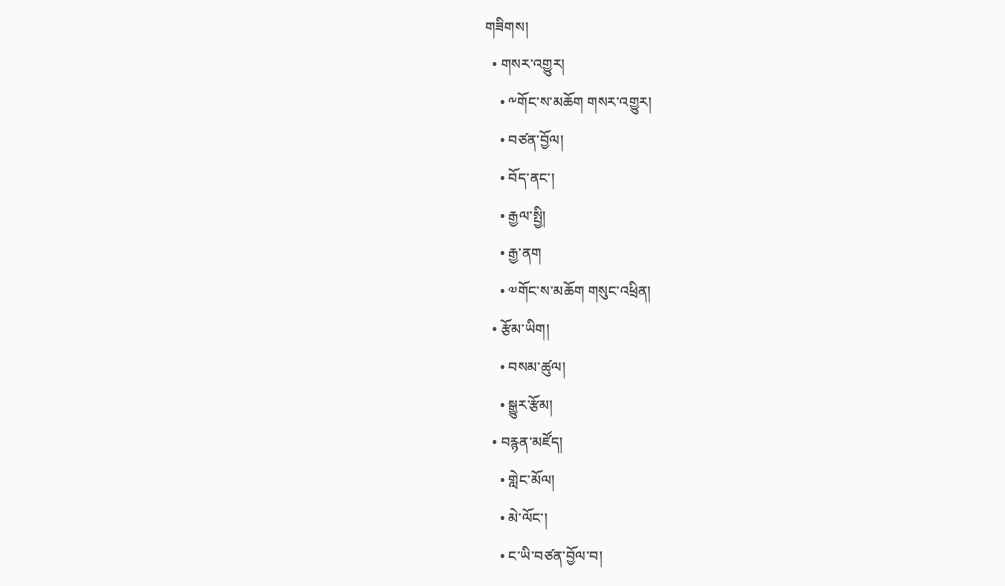གཟིགས།
  • གསར་འགྱུར།
    • ༸གོང་ས་མཆོག གསར་འགྱུར།
    • བཙན་བྱོལ།
    • བོད་ནང་།
    • རྒྱལ་སྤྱི།
    • རྒྱ་ནག
    • ༧གོང་ས་མཆོག གསུང་འཕྲིན།
  • རྩོམ་ཡིག།
    • བསམ་ཚུལ།
    • སྒྱུར་རྩོམ།
  • བརྙན་མཛོད།
    • གླེང་མོལ།
    • མེ་ལོང་།
    • ང་ཡི་བཙན་བྱོལ་བ།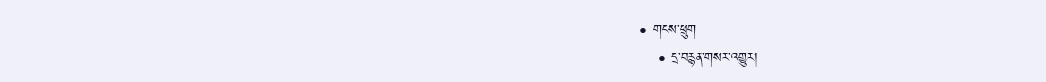• གངས་ཕྲུག
    • དྲ་བརྙན་གསར་འགྱུར།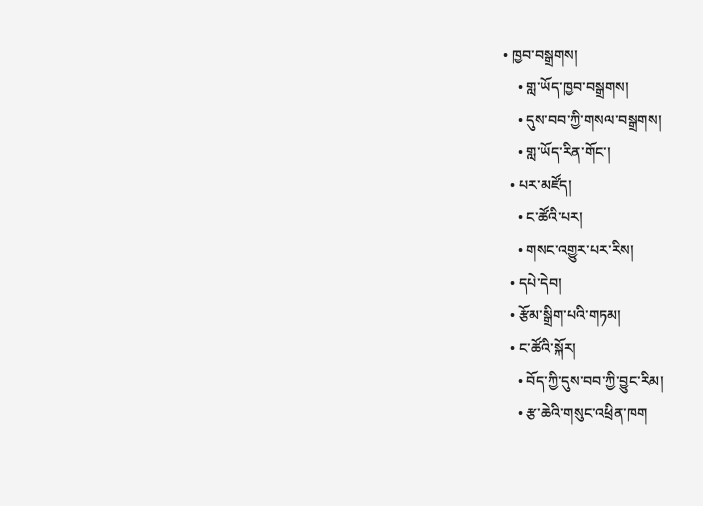• ཁྱབ་བསྒྲགས།
    • གླ་ཡོད་ཁྱབ་བསྒྲགས།
    • དུས་བབ་ཀྱི་གསལ་བསྒྲགས།
    • གླ་ཡོད་རིན་གོང་།
  • པར་མཛོད།
    • ང་ཚོའི་པར།
    • གསང་འགྱུར་པར་རིས།
  • དཔེ་དེབ།
  • རྩོམ་སྒྲིག་པའི་གཏམ།
  • ང་ཚོའི་སྐོར།
    • བོད་ཀྱི་དུས་བབ་ཀྱི་བྱུང་རིམ།
    • རྩ་ཆེའི་གསུང་འཕྲིན་ཁག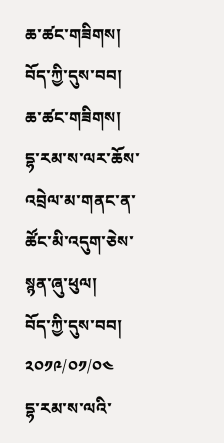ཆ་ཚང་གཟིགས།
བོད་ཀྱི་དུས་བབ།
ཆ་ཚང་གཟིགས།
དྷ་རམ་ས་ལར་ཆོས་འབྲེལ་མ་གནང་ན་ཚོང་མི་འདུག་ཅེས་སྙན་ཞུ་ཕུལ།
བོད་ཀྱི་དུས་བབ།
༢༠༡༩/༠༡/༠༤
དྷ་རམ་ས་ལའི་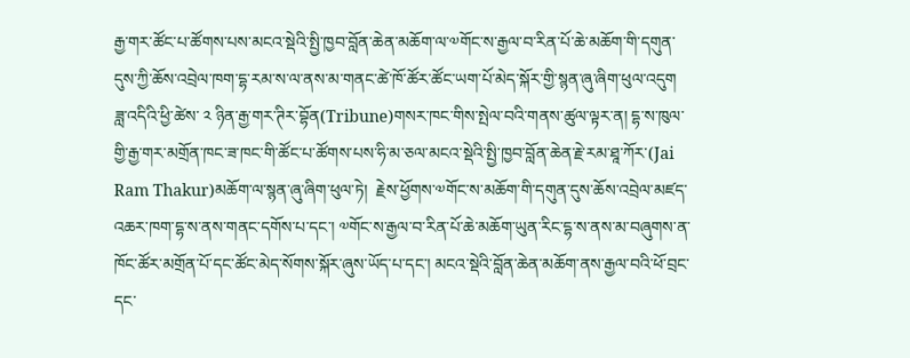རྒྱ་གར་ཚོང་པ་ཚོགས་པས་མངའ་སྡེའི་སྤྱི་ཁྱབ་བློན་ཆེན་མཆོག་ལ་༧གོང་ས་རྒྱལ་བ་རིན་པོ་ཆེ་མཆོག་གི་དགུན་དུས་ཀྱི་ཆོས་འབྲེལ་ཁག་དྷ་རམ་ས་ལ་ནས་མ་གནང་ཚེ་ཁོ་ཚོར་ཚོང་ཡག་པོ་མེད་སྐོར་གྱི་སྙན་ཞུ་ཞིག་ཕུལ་འདུག
ཟླ་འདིའི་ཕྱི་ཚེས་ ༢ ཉིན་རྒྱ་གར་ཊིར་བྷོན(Tribune)གསར་ཁང་གིས་སྤེལ་བའི་གནས་ཚུལ་ལྟར་ན། དྷ་ས་ཁུལ་གྱི་རྒྱ་གར་མགྲོན་ཁང་ཟ་ཁང་གི་ཚོང་པ་ཚོགས་པས་ཧི་མ་ཅལ་མངའ་སྡེའི་སྤྱི་ཁྱབ་བློན་ཆེན་རྗེ་རམ་ཐཱ་ཀོར་(Jai Ram Thakur)མཆོག་ལ་སྙན་ཞུ་ཞིག་ཕུལ་ཏེ།  རྗེས་ཕྱོགས་༧གོང་ས་མཆོག་གི་དགུན་དུས་ཆོས་འབྲེལ་མཛད་འཆར་ཁག་དྷ་ས་ནས་གནང་དགོས་པ་དང་། ༧གོང་ས་རྒྱལ་བ་རིན་པོ་ཆེ་མཆོག་ཡུན་རིང་དྷ་ས་ནས་མ་བཞུགས་ན་ཁོང་ཚོར་མགྲོན་པོ་དང་ཚོང་མེད་སོགས་སྐོར་ཞུས་ཡོད་པ་དང་། མངའ་སྡེའི་བློན་ཆེན་མཆོག་ནས་རྒྱལ་བའི་ཕོ་བྲང་དང་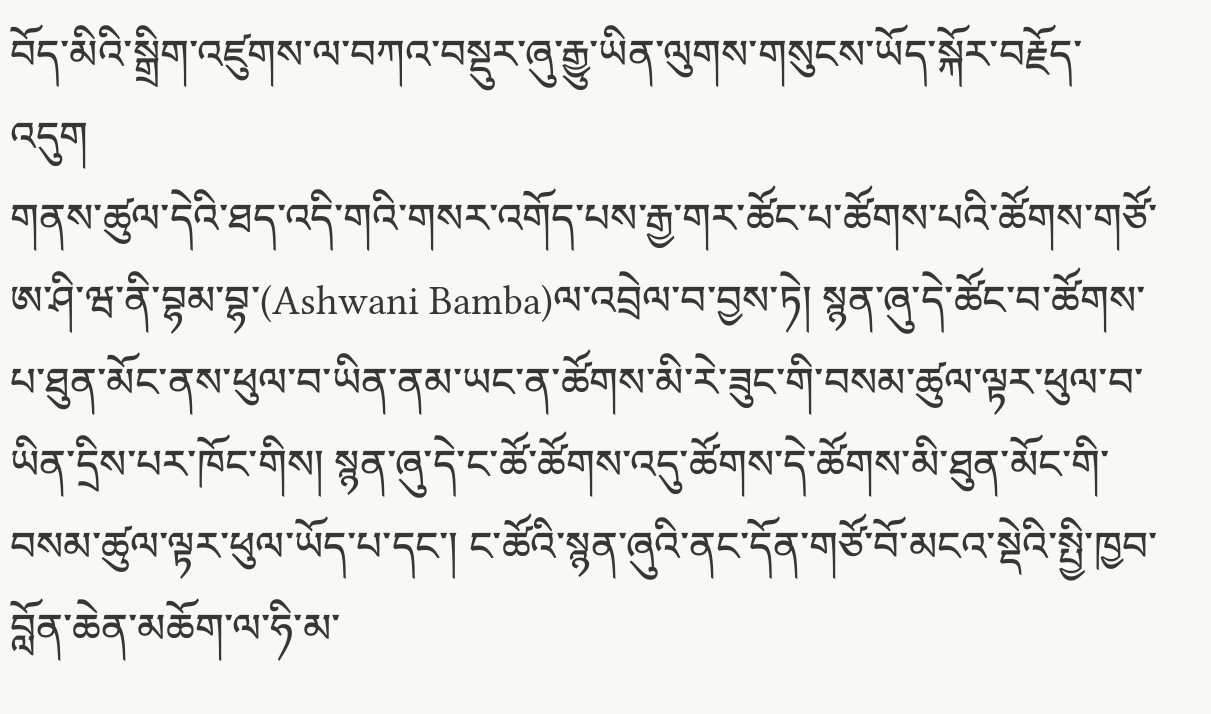བོད་མིའི་སྒྲིག་འཛུགས་ལ་བཀའ་བསྡུར་ཞུ་རྒྱུ་ཡིན་ལུགས་གསུངས་ཡོད་སྐོར་བརྗོད་འདུག
གནས་ཚུལ་དེའི་ཐད་འདི་གའི་གསར་འགོད་པས་རྒྱ་གར་ཚོང་པ་ཚོགས་པའི་ཚོགས་གཙོ་ཨ་ཤི་ཝ་ནི་བྷམ་བྷ་(Ashwani Bamba)ལ་འབྲེལ་བ་བྱས་ཏེ། སྙན་ཞུ་དེ་ཚོང་བ་ཚོགས་པ་ཐུན་མོང་ནས་ཕུལ་བ་ཡིན་ནམ་ཡང་ན་ཚོགས་མི་རེ་ཟུང་གི་བསམ་ཚུལ་ལྟར་ཕུལ་བ་ཡིན་དྲིས་པར་ཁོང་གིས། སྙན་ཞུ་དེ་ང་ཚོ་ཚོགས་འདུ་ཚོགས་དེ་ཚོགས་མི་ཐུན་མོང་གི་བསམ་ཚུལ་ལྟར་ཕུལ་ཡོད་པ་དང་། ང་ཚོའི་སྙན་ཞུའི་ནང་དོན་གཙོ་བོ་མངའ་སྡེའི་སྤྱི་ཁྱབ་བློན་ཆེན་མཆོག་ལ་ཧི་མ་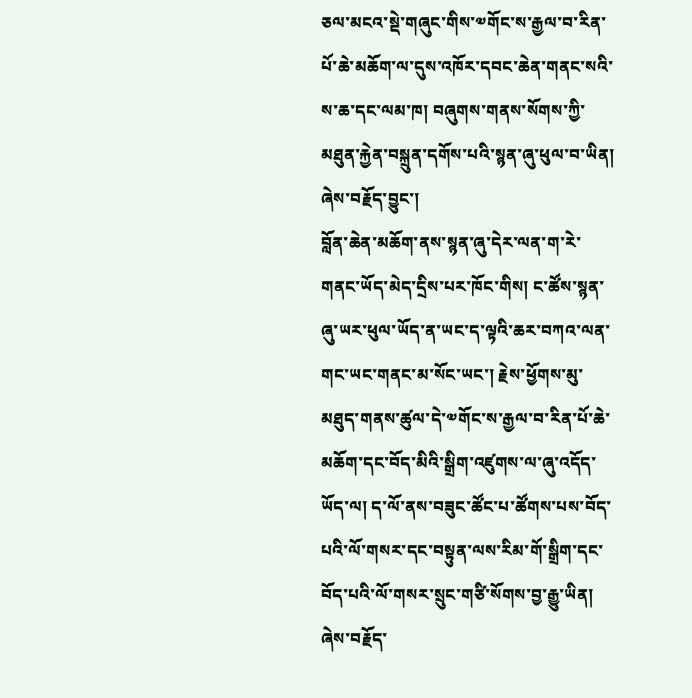ཅལ་མངའ་སྡེ་གཞུང་གིས་༧གོང་ས་རྒྱལ་བ་རིན་པོ་ཆེ་མཆོག་ལ་དུས་འཁོར་དབང་ཆེན་གནང་སའི་ས་ཆ་དང་ལམ་ཁ། བཞུགས་གནས་སོགས་ཀྱི་མཐུན་རྐྱེན་བསྐྲུན་དགོས་པའི་སྙན་ཞུ་ཕུལ་བ་ཡིན། ཞེས་བརྗོད་བྱུང་།
བློན་ཆེན་མཆོག་ནས་སྙན་ཞུ་དེར་ལན་ག་རེ་གནང་ཡོད་མེད་དྲིས་པར་ཁོང་གིས། ང་ཚོས་སྙན་ཞུ་ཡར་ཕུལ་ཡོད་ན་ཡང་ད་ལྟའི་ཆར་བཀའ་ལན་གང་ཡང་གནང་མ་སོང་ཡང་། རྗེས་ཕྱོགས་མུ་མཐུད་གནས་ཚུལ་དེ་༧གོང་ས་རྒྱལ་བ་རིན་པོ་ཆེ་མཆོག་དང་བོད་མིའི་སྒྲིག་འཛུགས་ལ་ཞུ་འདོད་ཡོད་ལ། ད་ལོ་ནས་བཟུང་ཚོང་པ་ཚོགས་པས་བོད་པའི་ལོ་གསར་དང་བསྟུན་ལས་རིམ་གོ་སྒྲིག་དང་བོད་པའི་ལོ་གསར་སྲུང་གཙི་སོགས་བྱ་རྒྱུ་ཡིན། ཞེས་བརྗོད་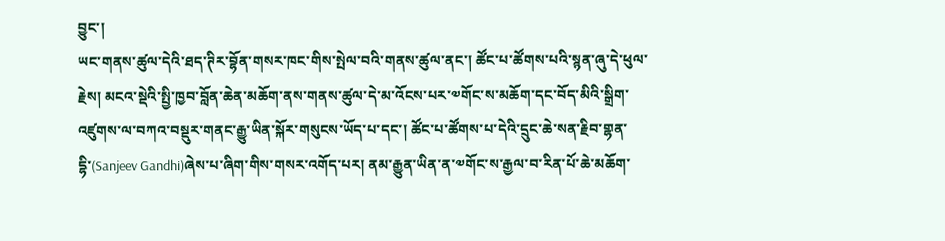བྱུང་།
ཡང་གནས་ཚུལ་དེའི་ཐད་ཊིར་བྷོན་གསར་ཁང་གིས་སྤེལ་བའི་གནས་ཚུལ་ནང་། ཚོང་པ་ཚོགས་པའི་སྙན་ཞུ་དེ་ཕུལ་རྗེས། མངའ་སྡེའི་སྤྱི་ཁྱབ་བློན་ཆེན་མཆོག་ནས་གནས་ཚུལ་དེ་མ་འོངས་པར་༧གོང་ས་མཆོག་དང་བོད་མིའི་སྒྲིག་འཛུགས་ལ་བཀའ་བསྡུར་གནང་རྒྱུ་ཡིན་སྐོར་གསུངས་ཡོད་པ་དང་། ཚོང་པ་ཚོགས་པ་དེའི་དྲུང་ཆེ་སན་རྗིབ་གྷན་དྷི་(Sanjeev Gandhi)ཞེས་པ་ཞིག་གིས་གསར་འགོད་པར། ནམ་རྒྱུན་ཡིན་ན་༧གོང་ས་རྒྱལ་བ་རིན་པོ་ཆེ་མཆོག་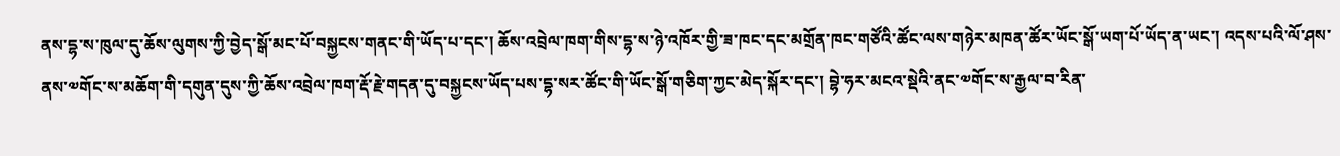ནས་དྷ་ས་ཁུལ་དུ་ཆོས་ལུགས་ཀྱི་བྱེད་སྒོ་མང་པོ་བསྐྱངས་གནང་གི་ཡོད་པ་དང་། ཆོས་འབྲེལ་ཁག་གིས་དྷ་ས་ཉེ་འཁོར་གྱི་ཟ་ཁང་དང་མགྲོན་ཁང་གཙོའི་ཚོང་ལས་གཉེར་མཁན་ཚོར་ཡོང་སྒོ་ཡག་པོ་ཡོད་ན་ཡང་། འདས་པའི་ལོ་ཤས་ནས་༧གོང་ས་མཆོག་གི་དགུན་དུས་ཀྱི་ཆོས་འབྲེལ་ཁག་རྡོ་རྗེ་གདན་དུ་བསྐྱངས་ཡོད་པས་དྷ་སར་ཚོང་གི་ཡོང་སྒོ་གཅིག་ཀྱང་མེད་སྐོར་དང་། བྷེ་ཧར་མངའ་སྡེའི་ནང་༧གོང་ས་རྒྱལ་བ་རིན་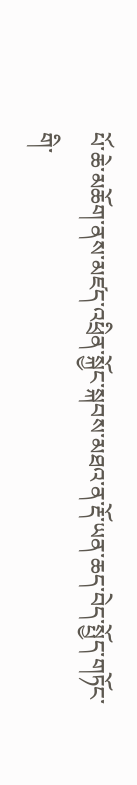པོ་ཆེ་མཆོག་ནས་མཛད་འཕྲིན་སྐྱོང་སྐབས་མཐའ་ན་རྡོ་ཡན་ཆད་བེད་སྤྱོད་གཏོང་གི་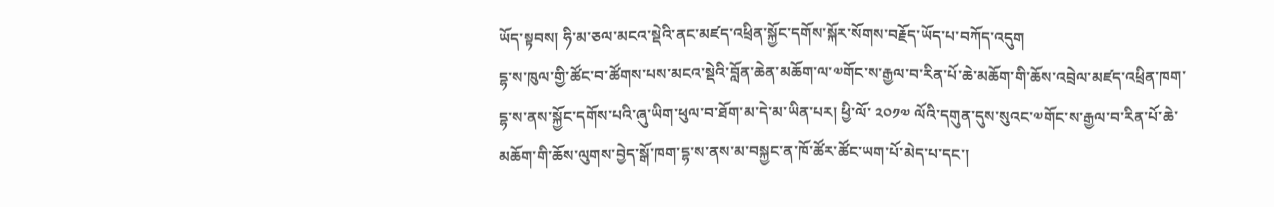ཡོད་སྟབས། ཧི་མ་ཅལ་མངའ་སྡེའི་ནང་མཛད་འཕྲིན་སྐྱོང་དགོས་སྐོར་སོགས་བརྗོད་ཡོད་པ་བཀོད་འདུག
དྷ་ས་ཁུལ་གྱི་ཚོང་བ་ཚོགས་པས་མངའ་སྡེའི་བློན་ཆེན་མཆོག་ལ་༧གོང་ས་རྒྱལ་བ་རིན་པོ་ཆེ་མཆོག་གི་ཆོས་འབྲེལ་མཛད་འཕྲིན་ཁག་དྷ་ས་ནས་སྐྱོང་དགོས་པའི་ཞུ་ཡིག་ཕུལ་བ་ཐོག་མ་དེ་མ་ཡིན་པར། ཕྱི་ལོ་ ༢༠༡༧ ལོའི་དགུན་དུས་སུའང་༧གོང་ས་རྒྱལ་བ་རིན་པོ་ཆེ་མཆོག་གི་ཆོས་ལུགས་བྱེད་སྒོ་ཁག་དྷ་ས་ནས་མ་བསྐྱང་ན་ཁོ་ཚོར་ཚོང་ཡག་པོ་མེད་པ་དང་།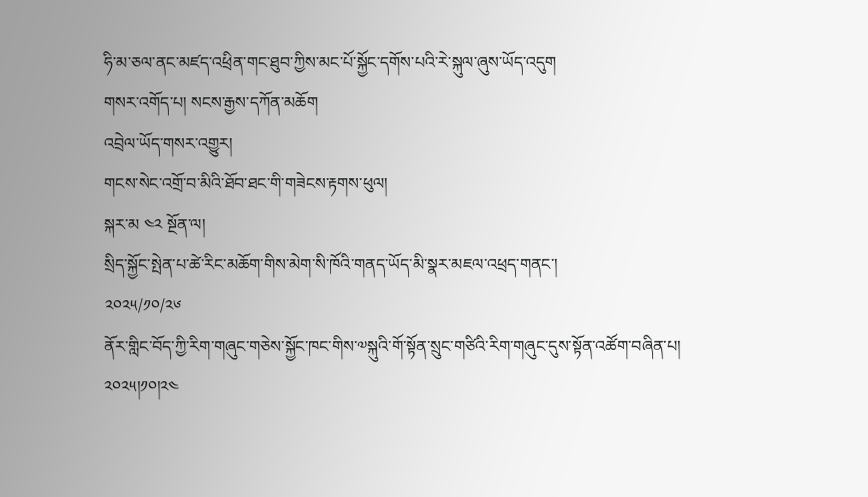ཧི་མ་ཅལ་ནང་མཛད་འཕྲིན་གང་ཐུབ་ཀྱིས་མང་པོ་སྐྱོང་དགོས་པའི་རེ་སྐུལ་ཞུས་ཡོད་འདུག
གསར་འགོད་པ། སངས་རྒྱས་དཀོན་མཆོག
འབྲེལ་ཡོད་གསར་འགྱུར།
གངས་སེང་འགྲོ་བ་མིའི་ཐོབ་ཐང་གི་གཟེངས་རྟགས་ཕུལ།
སྐར་མ ༤༢ སྔོན་ལ།
སྲིད་སྐྱོང་སྤེན་པ་ཚེ་རིང་མཆོག་གིས་མེག་སི་ཁོའི་གནད་ཡོད་མི་སྣར་མཇལ་འཕྲད་གནང་།
༢༠༢༥/༡༠/༢༦
ནོར་གླིང་བོད་ཀྱི་རིག་གཞུང་གཅེས་སྐྱོང་ཁང་གིས་༧སྐུའི་གོ་སྟོན་སྲུང་གཙིའི་རིག་གཞུང་དུས་སྟོན་འཚོག་བཞིན་པ། ༢༠༢༥།༡༠།༢༤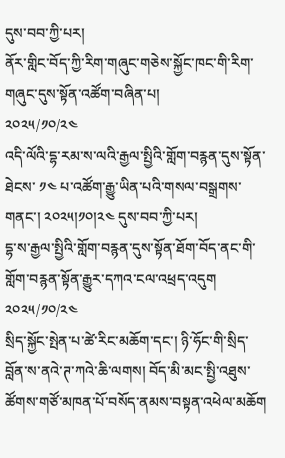དུས་བབ་ཀྱི་པར།
ནོར་གླིང་བོད་ཀྱི་རིག་གཞུང་གཅེས་སྐྱོང་ཁང་གི་རིག་གཞུང་དུས་སྟོན་འཚོག་བཞིན་པ།
༢༠༢༥/༡༠/༢༤
འདི་ལོའི་དྷ་རམ་ས་ལའི་རྒྱལ་སྤྱིའི་གློག་བརྙན་དུས་སྟོན་ཐེངས་ ༡༤ པ་འཚོག་རྒྱུ་ཡིན་པའི་གསལ་བསྒྲགས་གནང་། ༢༠༢༥།༡༠།༢༤ དུས་བབ་ཀྱི་པར།
དྷ་ས་རྒྱལ་སྤྱིའི་གློག་བརྙན་དུས་སྟོན་ཐོག་བོད་ནང་གི་གློག་བརྙན་སྟོན་རྒྱུར་དཀའ་ངལ་འཕྲད་འདུག
༢༠༢༥/༡༠/༢༤
སྲིད་སྐྱོང་སྤེན་པ་ཚེ་རིང་མཆོག་དང་། ཉི་ཧོང་གི་སྲིད་བློན་ས་ནའེ་ཊ་ཀའེ་ཆི་ལགས། བོད་མི་མང་སྤྱི་འཐུས་ཚོགས་གཙོ་མཁན་པོ་བསོད་ནམས་བསྟན་འཕེལ་མཆོག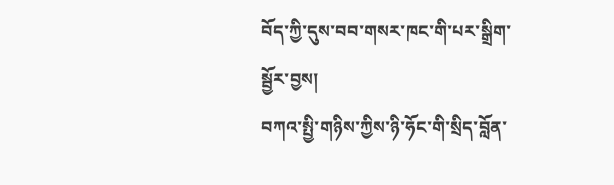བོད་ཀྱི་དུས་བབ་གསར་ཁང་གི་པར་སྒྲིག་སྦྱོར་བྱས།
བཀའ་སྤྱི་གཉིས་ཀྱིས་ཉི་ཧོང་གི་སྲིད་བློན་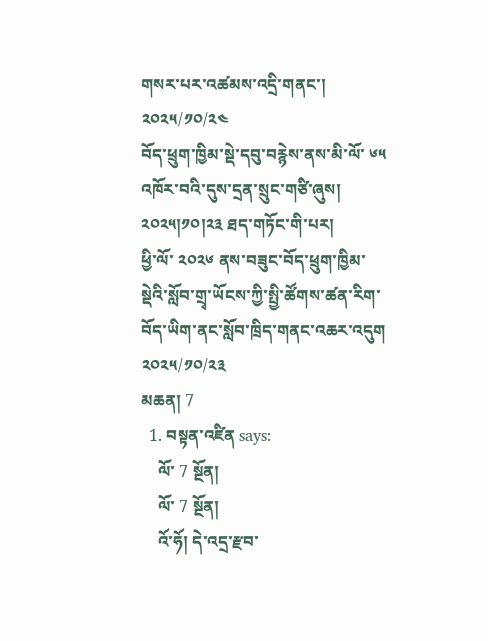གསར་པར་འཚམས་འདྲི་གནང་།
༢༠༢༥/༡༠/༢༤
བོད་ཕྲུག་ཁྱིམ་སྡེ་དབུ་བརྙེས་ནས་མི་ལོ་ ༦༥ འཁོར་བའི་དུས་དྲན་སྲུང་གཙི་ཞུས། ༢༠༢༥།༡༠།༢༣ ཐད་གཏོང་གི་པར།
ཕྱི་ལོ་ ༢༠༢༦ ནས་བཟུང་བོད་ཕྲུག་ཁྱིམ་སྡེའི་སློབ་གྲྭ་ཡོངས་ཀྱི་སྤྱི་ཚོགས་ཚན་རིག་བོད་ཡིག་ནང་སློབ་ཁྲིད་གནང་འཆར་འདུག
༢༠༢༥/༡༠/༢༣
མཆན། 7
  1. བསྟན་འཛིན says:
    ལོ་ 7 སྔོན།
    ལོ་ 7 སྔོན།
    འོ་ཧོ། དེ་འདྲ་རྫབ་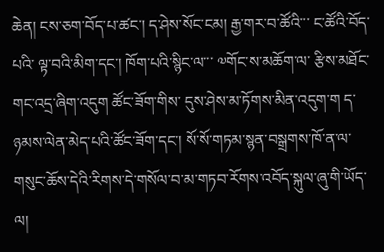ཆེན། ངས་ཅག་བོད་པ་ཚང་། ད་ཤེས་སོང་ངམ། རྒྱ་གར་བ་ཚོའི་་་ ང་ཚོའི་བོད་པའི་ ལྟ་བའི་མིག་དང་། ཁོག་པའི་སྙིང་ལ་་་ ༧གོང་ས་མཆོག་ལ་ རྩིས་མཐོང་གང་འདྲ་ཞིག་འདུག ཚོང་ཟོག་གིས་ དུས་ཤེས་མ་ཏོགས་མིན་འདུག་ག ད་ ཉམས་ལེན་མེད་པའི་ཚོང་ཟོག་དང་། སོ་སོ་གཏམ་སྙན་བསྒྲགས་ཁོ་ན་ལ་ གསུང་ཆོས་དེའི་རིགས་དེ་གསོལ་བ་མ་གཏབ་རོགས་འབོད་སྐུལ་ཞུ་གི་ཡོད་ལ།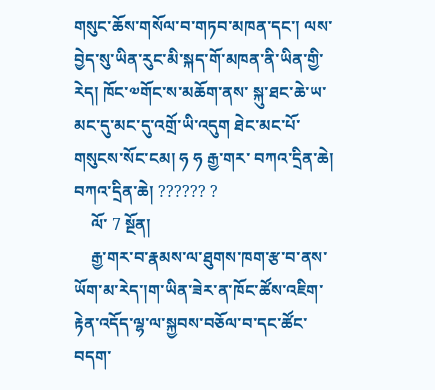གསུང་ཆོས་གསོལ་བ་གཏབ་མཁན་དང་། ལས་བྱེད་སུ་ཡིན་རུང་མི་སྐད་གོ་མཁན་ནི་ཡིན་གྱི་རེད། ཁོང་༧གོང་ས་མཆོག་ནས་ སྐུ་ཐང་ཆེ་ཡ་མང་དུ་མང་དུ་འགྲོ་ཡི་འདུག ཐེང་མང་པོ་གསུངས་སོང་ངམ། ཧ ཧ རྒྱ་གར་ བཀའ་དྲིན་ཆེ། བཀའ་དྲིན་ཆེ། ?????? ?
    ལོ་ 7 སྔོན།
    རྒྱ་གར་བ་རྣམས་ལ་ཐུགས་ཁག་རྩ་བ་ནས་ཡོག་མ་རེད་།ག་ཡིན་ཟེར་ན་ཁོང་ཚོས་འཇིག་རྟེན་འདོད་ལྷ་ལ་སྐྱབས་བཅོལ་བ་དང་ཚོང་བདག་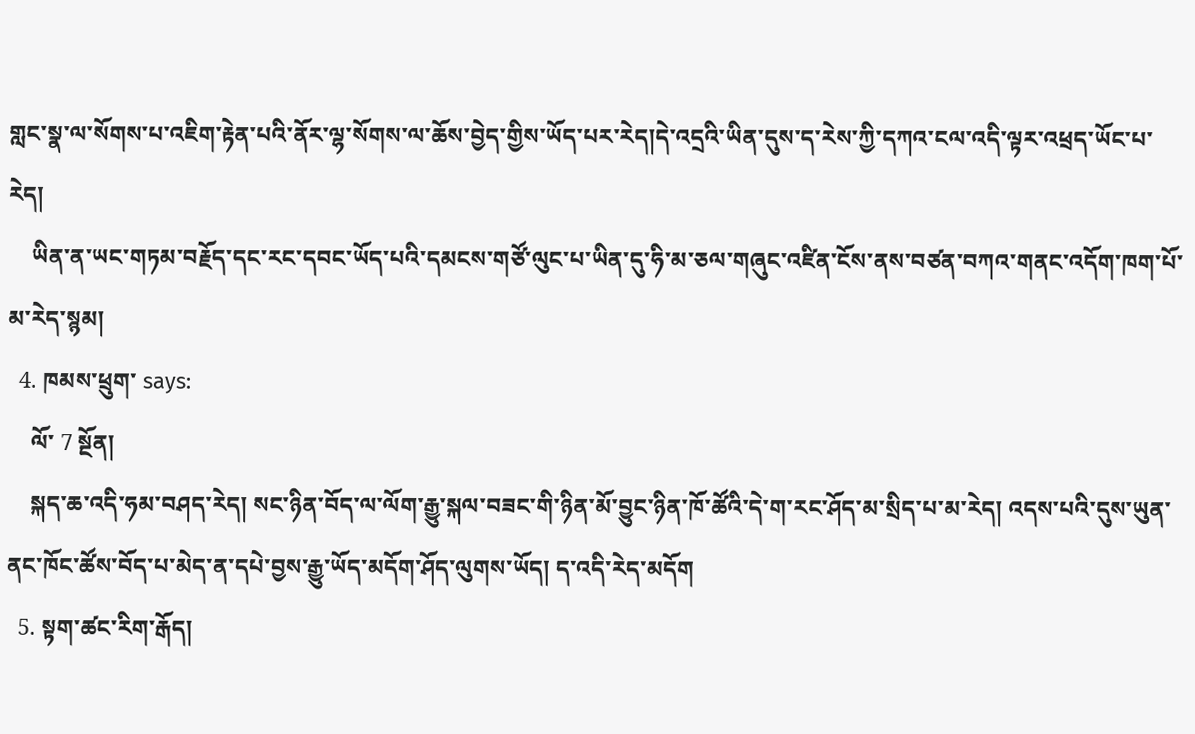གླང་སྣ་ལ་སོགས་པ་འཇིག་རྟེན་པའི་ནོར་ལྷ་སོགས་ལ་ཆོས་བྱེད་གྱིས་ཡོད་པར་རེད།དེ་འདྲའི་ཡིན་དུས་ད་རེས་ཀྱི་དཀའ་ངལ་འདི་ལྟར་འཕྲད་ཡོང་པ་རེད།
    ཡིན་ན་ཡང་གཏམ་བརྗོད་དང་རང་དབང་ཡོད་པའི་དམངས་གཙོ་ལུང་པ་ཡིན་དུ་ཧི་མ་ཅལ་གཞུང་འཛིན་ངོས་ནས་བཙན་བཀའ་གནང་འདོག་ཁག་པོ་མ་རེད་སྙམ།
  4. ཁམས་ཕྲུག་ says:
    ལོ་ 7 སྔོན།
    སྐད་ཆ་འདི་ཧམ་བཤད་རེད། སང་ཉིན་བོད་ལ་ལོག་རྒྱུ་སྐལ་བཟང་གི་ཉིན་མོ་བྱུང་ཉིན་ཁོ་ཚོའི་དེ་ག་རང་ཤོད་མ་སྲིད་པ་མ་རེད། འདས་པའི་དུས་ཡུན་ནང་ཁོང་ཚོས་བོད་པ་མེད་ན་དཔེ་བྱས་རྒྱུ་ཡོད་མདོག་ཤོད་ལུགས་ཡོད། ད་འདི་རེད་མདོག
  5. སྟག་ཚང་རིག་རྒོད།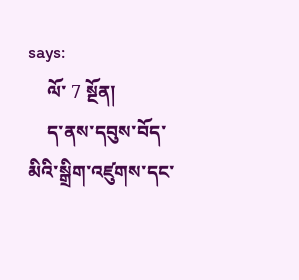says:
    ལོ་ 7 སྔོན།
    ད་ནས་དབུས་བོད་མིའི་སྒྲིག་འཛུགས་དང་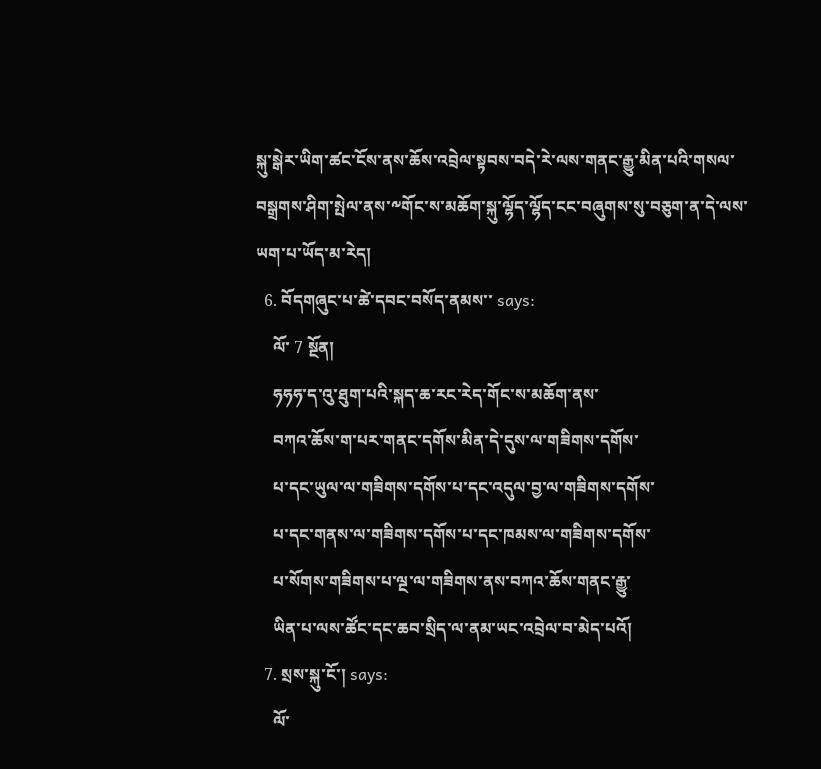སྐུ་སྒེར་ཡིག་ཚང་ངོས་ནས་ཆོས་འབྲེལ་སྟབས་བདེ་རེ་ལས་གནང་རྒྱུ་མིན་པའི་གསལ་བསྒྲགས་ཤིག་སྤེལ་ནས་༸གོང་ས་མཆོག་སྐུ་ལྷོད་ལྷོད་ངང་བཞུགས་སུ་བཅུག་ན་དེ་ལས་ཡག་པ་ཡོད་མ་རེད།
  6. བོདགཞུང་པ་ཚེ་དབང་བསོད་ནམས་་ says:
    ལོ་ 7 སྔོན།
    ཧཧཧ་ད་འུ་ཐུག་པའི་སྐད་ཆ་རང་རེད་གོང་ས་མཆོག་ནས་
    བཀའ་ཆོས་ག་པར་གནང་དགོས་མིན་དེ་དུས་ལ་གཟིགས་དགོས་
    པ་དང་ཡུལ་ལ་གཟིགས་དགོས་པ་དང་འདུལ་བྱ་ལ་གཟིགས་དགོས་
    པ་དང་གནས་ལ་གཟིགས་དགོས་པ་དང་ཁམས་ལ་གཟིགས་དགོས་
    པ་སོགས་གཟིགས་པ་ལྔ་ལ་གཟིགས་ནས་བཀའ་ཆོས་གནང་རྒྱུ་
    ཡིན་པ་ལས་ཚོང་དང་ཆབ་སྲིད་ལ་ནམ་ཡང་འབྲེལ་བ་མེད་པའོ།
  7. སྲས་སྐུ་ངོ་། says:
    ལོ་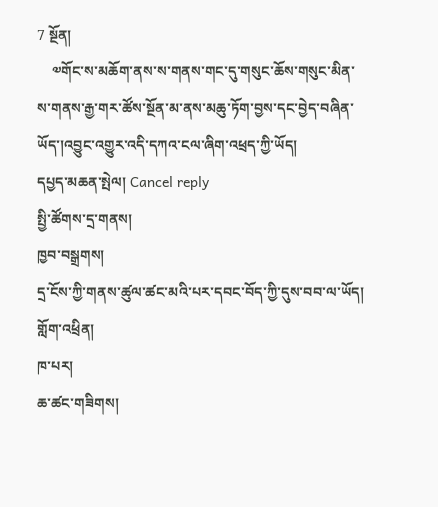7 སྔོན།
    ༧གོང་ས་མཆོག་ནས་ས་གནས་གང་དུ་གསུང་ཆོས་གསུང་མིན་ས་གནས་རྒྱ་གར་ཚོས་སྔོན་མ་ནས་མཆུ་ཏོག་བྱས་དང་བྱེད་བཞིན་ཡོད་།འབྱུང་འགྱུར་འདི་དཀའ་ངལ་ཞིག་འཕྲད་ཀྱི་ཡོད།
དཔྱད་མཆན་སྤེལ། Cancel reply
སྤྱི་ཚོགས་དྲ་གནས།
ཁྱབ་བསྒྲགས།
དྲ་ངོས་ཀྱི་གནས་ཚུལ་ཚང་མའི་པར་དབང་བོད་ཀྱི་དུས་བབ་ལ་ཡོད།
གློག་འཕྲིན།
ཁ་པར།
ཆ་ཚང་གཟིགས།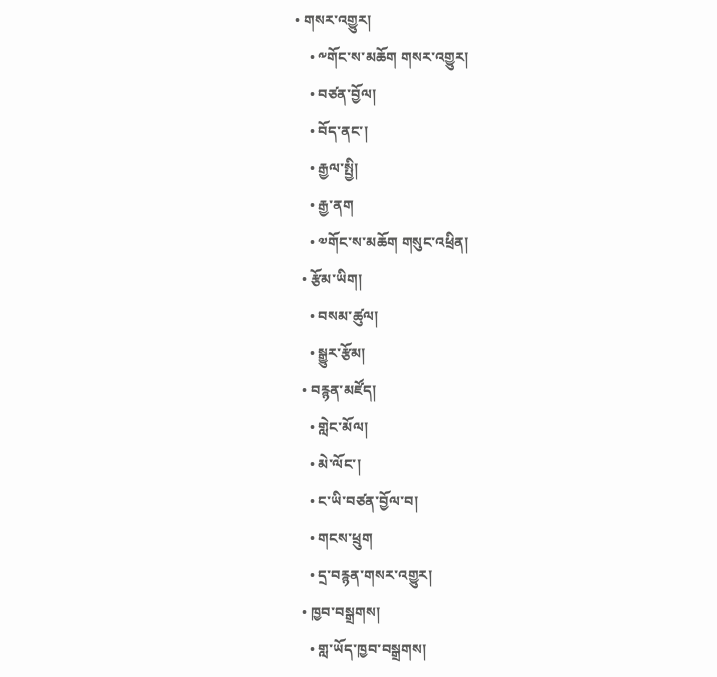• གསར་འགྱུར།
    • ༸གོང་ས་མཆོག གསར་འགྱུར།
    • བཙན་བྱོལ།
    • བོད་ནང་།
    • རྒྱལ་སྤྱི།
    • རྒྱ་ནག
    • ༧གོང་ས་མཆོག གསུང་འཕྲིན།
  • རྩོམ་ཡིག།
    • བསམ་ཚུལ།
    • སྒྱུར་རྩོམ།
  • བརྙན་མཛོད།
    • གླེང་མོལ།
    • མེ་ལོང་།
    • ང་ཡི་བཙན་བྱོལ་བ།
    • གངས་ཕྲུག
    • དྲ་བརྙན་གསར་འགྱུར།
  • ཁྱབ་བསྒྲགས།
    • གླ་ཡོད་ཁྱབ་བསྒྲགས།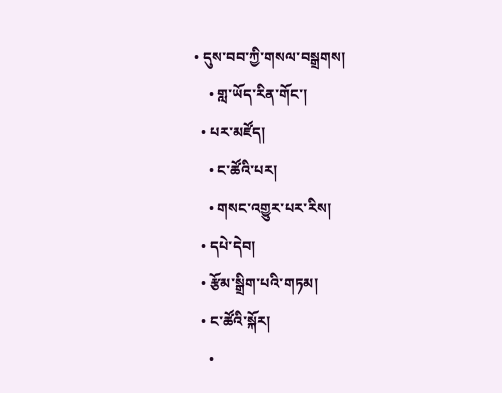• དུས་བབ་ཀྱི་གསལ་བསྒྲགས།
    • གླ་ཡོད་རིན་གོང་།
  • པར་མཛོད།
    • ང་ཚོའི་པར།
    • གསང་འགྱུར་པར་རིས།
  • དཔེ་དེབ།
  • རྩོམ་སྒྲིག་པའི་གཏམ།
  • ང་ཚོའི་སྐོར།
    •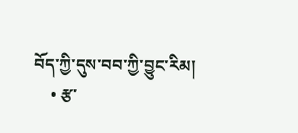བོད་ཀྱི་དུས་བབ་ཀྱི་བྱུང་རིམ།
    • རྩ་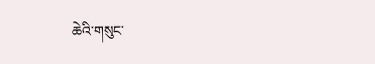ཆེའི་གསུང་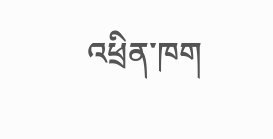འཕྲིན་ཁག